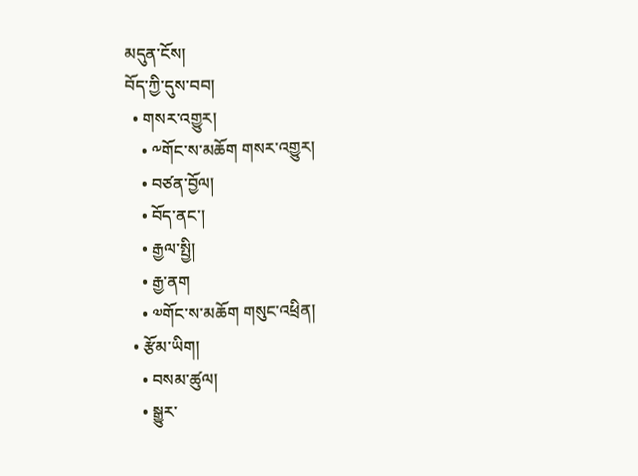མདུན་ངོས།
བོད་ཀྱི་དུས་བབ།
  • གསར་འགྱུར།
    • ༸གོང་ས་མཆོག གསར་འགྱུར།
    • བཙན་བྱོལ།
    • བོད་ནང་།
    • རྒྱལ་སྤྱི།
    • རྒྱ་ནག
    • ༧གོང་ས་མཆོག གསུང་འཕྲིན།
  • རྩོམ་ཡིག།
    • བསམ་ཚུལ།
    • སྒྱུར་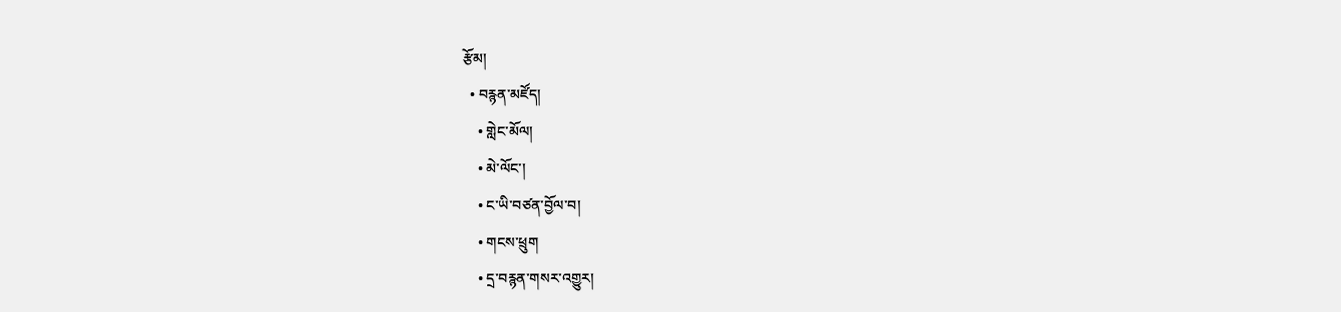རྩོམ།
  • བརྙན་མཛོད།
    • གླེང་མོལ།
    • མེ་ལོང་།
    • ང་ཡི་བཙན་བྱོལ་བ།
    • གངས་ཕྲུག
    • དྲ་བརྙན་གསར་འགྱུར།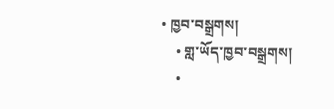• ཁྱབ་བསྒྲགས།
    • གླ་ཡོད་ཁྱབ་བསྒྲགས།
    •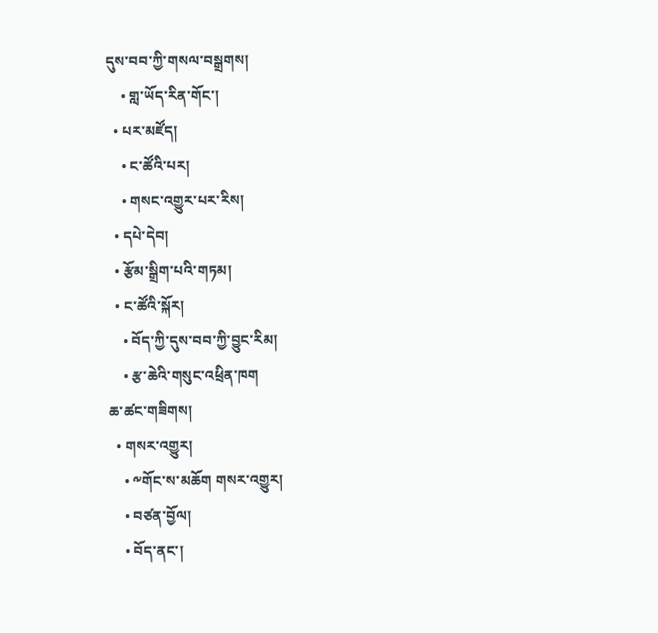དུས་བབ་ཀྱི་གསལ་བསྒྲགས།
    • གླ་ཡོད་རིན་གོང་།
  • པར་མཛོད།
    • ང་ཚོའི་པར།
    • གསང་འགྱུར་པར་རིས།
  • དཔེ་དེབ།
  • རྩོམ་སྒྲིག་པའི་གཏམ།
  • ང་ཚོའི་སྐོར།
    • བོད་ཀྱི་དུས་བབ་ཀྱི་བྱུང་རིམ།
    • རྩ་ཆེའི་གསུང་འཕྲིན་ཁག
ཆ་ཚང་གཟིགས།
  • གསར་འགྱུར།
    • ༸གོང་ས་མཆོག གསར་འགྱུར།
    • བཙན་བྱོལ།
    • བོད་ནང་།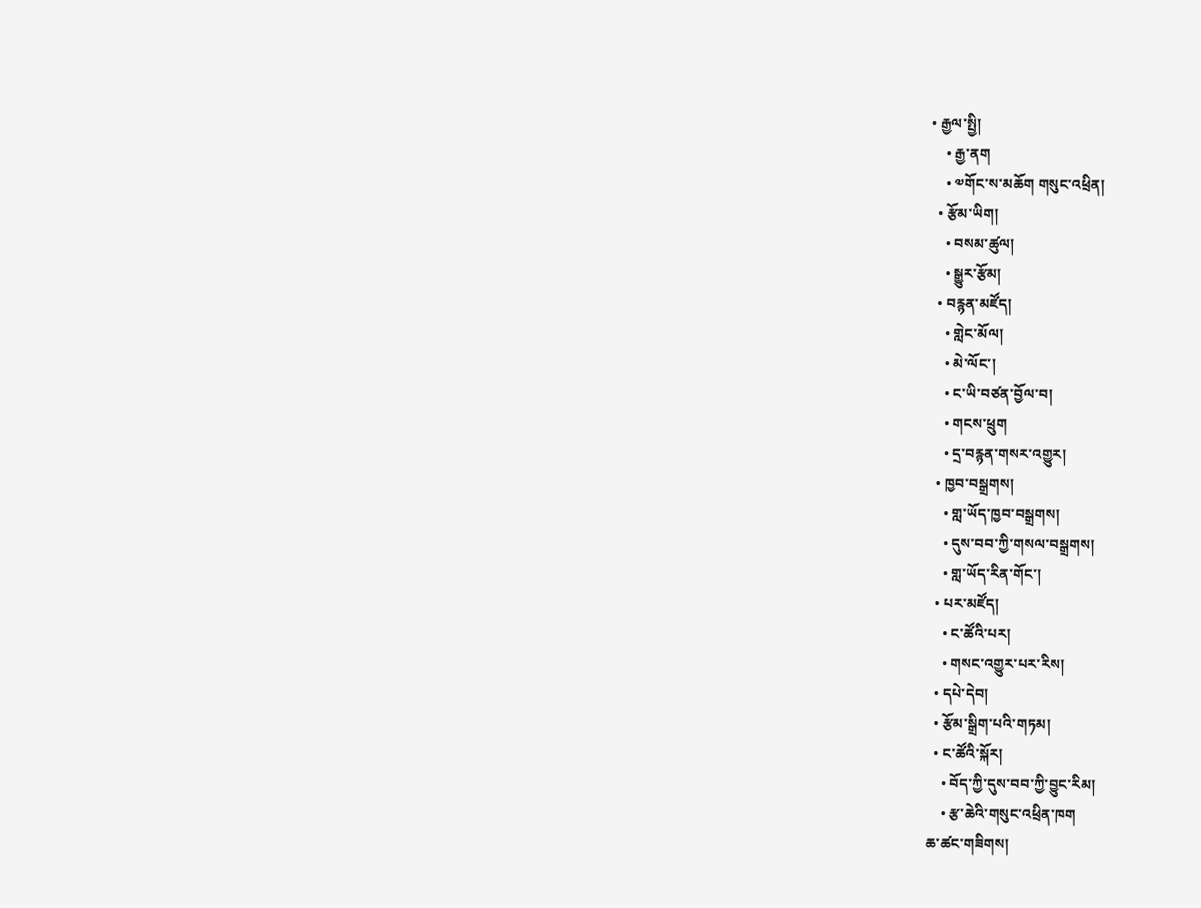• རྒྱལ་སྤྱི།
    • རྒྱ་ནག
    • ༧གོང་ས་མཆོག གསུང་འཕྲིན།
  • རྩོམ་ཡིག།
    • བསམ་ཚུལ།
    • སྒྱུར་རྩོམ།
  • བརྙན་མཛོད།
    • གླེང་མོལ།
    • མེ་ལོང་།
    • ང་ཡི་བཙན་བྱོལ་བ།
    • གངས་ཕྲུག
    • དྲ་བརྙན་གསར་འགྱུར།
  • ཁྱབ་བསྒྲགས།
    • གླ་ཡོད་ཁྱབ་བསྒྲགས།
    • དུས་བབ་ཀྱི་གསལ་བསྒྲགས།
    • གླ་ཡོད་རིན་གོང་།
  • པར་མཛོད།
    • ང་ཚོའི་པར།
    • གསང་འགྱུར་པར་རིས།
  • དཔེ་དེབ།
  • རྩོམ་སྒྲིག་པའི་གཏམ།
  • ང་ཚོའི་སྐོར།
    • བོད་ཀྱི་དུས་བབ་ཀྱི་བྱུང་རིམ།
    • རྩ་ཆེའི་གསུང་འཕྲིན་ཁག
ཆ་ཚང་གཟིགས།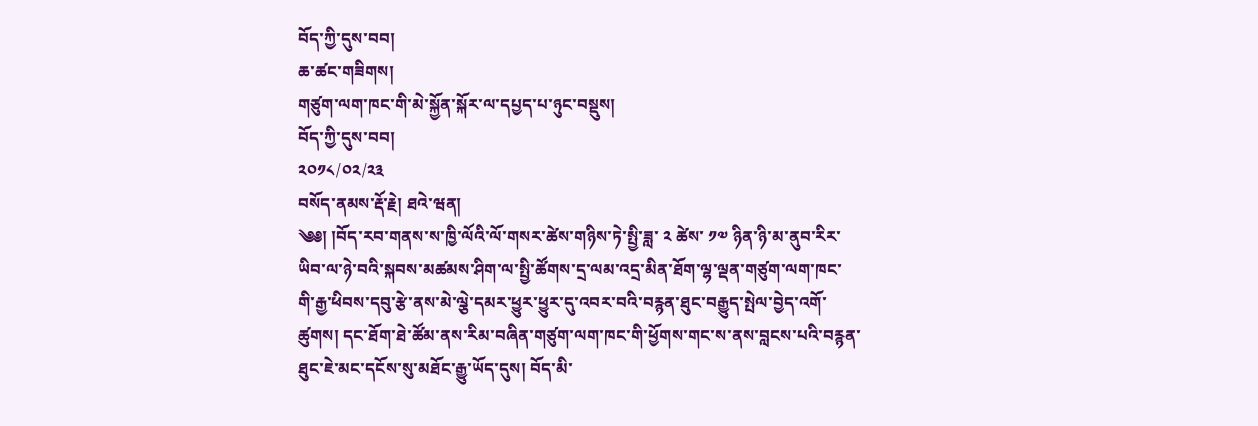བོད་ཀྱི་དུས་བབ།
ཆ་ཚང་གཟིགས།
གཙུག་ལག་ཁང་གི་མེ་སྐྱོན་སྐོར་ལ་དཔྱད་པ་ཉུང་བསྡུས།
བོད་ཀྱི་དུས་བབ།
༢༠༡༨/༠༢/༢༣
བསོད་ནམས་རྡོ་རྗེ། ཐའེ་ཝན།
༄༅། །བོད་རབ་གནས་ས་ཁྱི་ལོའི་ལོ་གསར་ཚེས་གཉིས་ཏེ་སྤྱི་ཟླ་ ༢ ཚེས་ ༡༧ ཉིན་ཉི་མ་ནུབ་རིར་ཡིབ་ལ་ཉེ་བའི་སྐབས་མཚམས་ཤིག་ལ་སྤྱི་ཚོགས་དྲ་ལམ་འདྲ་མིན་ཐོག་ལྷ་ལྡན་གཙུག་ལག་ཁང་གི་རྒྱ་ཕིབས་དབུ་རྩེ་ནས་མེ་ལྕེ་དམར་ཕྱུར་ཕྱུར་དུ་འབར་བའི་བརྙན་ཐུང་བརྒྱུད་སྤེལ་བྱེད་འགོ་ཚུགས། དང་ཐོག་ཐེ་ཚོམ་ནས་རིམ་བཞིན་གཙུག་ལག་ཁང་གི་ཕྱོགས་གང་ས་ནས་བླངས་པའི་བརྙན་ཐུང་ཇེ་མང་དངོས་སུ་མཐོང་རྒྱུ་ཡོད་དུས། བོད་མི་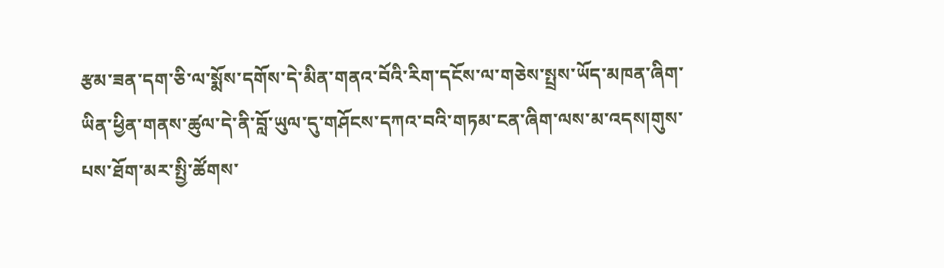རྩམ་ཟན་དག་ཅི་ལ་སྨོས་དགོས་དེ་མིན་གནའ་བོའི་རིག་དངོས་ལ་གཅེས་སྤྲས་ཡོད་མཁན་ཞིག་ཡིན་ཕྱིན་གནས་ཚུལ་དེ་ནི་བློ་ཡུལ་དུ་གཤོངས་དཀའ་བའི་གཏམ་ངན་ཞིག་ལས་མ་འདས།གུས་པས་ཐོག་མར་སྤྱི་ཚོགས་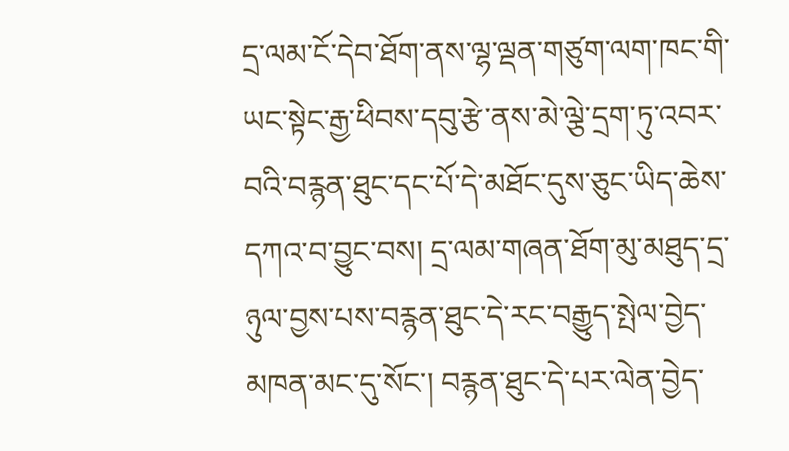དྲ་ལམ་ངོ་དེབ་ཐོག་ནས་ལྷ་ལྡན་གཙུག་ལག་ཁང་གི་ཡང་སྟེང་རྒྱ་ཕིབས་དབུ་རྩེ་ནས་མེ་ལྕེ་དྲག་ཏུ་འབར་བའི་བརྙན་ཐུང་དང་པོ་དེ་མཐོང་དུས་ཅུང་ཡིད་ཆེས་དཀའ་བ་བྱུང་བས། དྲ་ལམ་གཞན་ཐོག་མུ་མཐུད་དྲ་ཉུལ་བྱས་པས་བརྙན་ཐུང་དེ་རང་བརྒྱུད་སྤེལ་བྱེད་མཁན་མང་དུ་སོང་། བརྙན་ཐུང་དེ་པར་ལེན་བྱེད་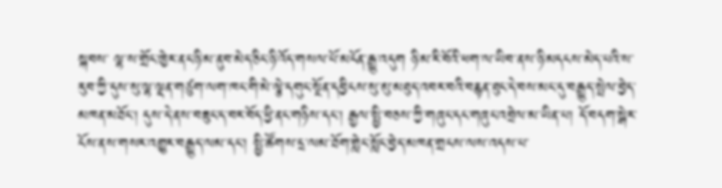སྐབས་ ལྷ་ས་གྲོང་ཁྱེར་ནང་ཉི་མ་ནུབ་མེད་ཅིང་ཉི་འོད་གསལ་པོ་མངོན་རྒྱུ་འདུག ཉི་མ་རི་བོའི་ཕག་ལ་ཡིབ་ནས་ཉི་མདངས་མེད་པའི་ས་རུབ་ཀྱི་དུས་སུ་ལྷ་ལྡན་གཙུག་ལག་ཁང་གི་མེ་ལྕེ་དགུང་སྔོན་དབྱིངས་སུ་མུ་མཐུད་འབར་བའི་བརྙན་ཐུང་དེ་བས་མང་དུ་བརྒྱུད་སྤེལ་བྱེད་མཁན་མཐོང་། དུས་དེ་ནས་བཟུང་ད་བར་བོད་ཕྱི་ནང་གཉིས་དང་། རྒྱལ་སྤྱི་བཅས་ཀྱི་གཞུང་དང་གཞུང་འབྲེལ་མ་ཡིན་པ། དོ་བདག་སྒེར་ངོས་ནས་གསར་འགྱུར་བརྒྱུད་ལམ་དང་། སྤྱི་ཚོགས་དྲ་ལམ་ཐོག་གླེང་སློང་བྱེད་མཁན་གྲངས་ལས་འདས་པ་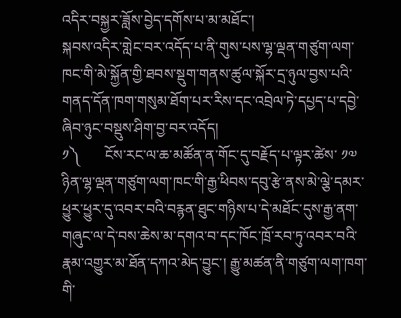འདིར་བསྐྱར་ཟློས་བྱེད་དགོས་པ་མ་མཐོང་།
སྐབས་འདིར་གླེང་བར་འདོད་པ་ནི་གུས་པས་ལྷ་ལྡན་གཙུག་ལག་ཁང་གི་མེ་སྐྱོན་གྱི་ཐབས་སྡུག་གནས་ཚུལ་སྐོར་དྲ་ཉུལ་བྱས་པའི་གནད་དོན་ཁག་གསུམ་ཐོག་པར་རིས་དང་འབྲེལ་ཏེ་དཔྱད་པ་དབྱེ་ཞིབ་ཉུང་བསྡུས་ཤིག་བྱ་བར་འདོད།
༡༽       ངོས་རང་ལ་ཆ་མཚོན་ན་གོང་དུ་བརྗོད་པ་ལྟར་ཚེས་ ༡༧ ཉིན་ལྷ་ལྡན་གཙུག་ལག་ཁང་གི་རྒྱ་ཕིབས་དབུ་རྩེ་ནས་མེ་ལྕེ་དམར་ཕྱུར་ཕྱུར་དུ་འབར་བའི་བརྙན་ཐུང་གཉིས་པ་དེ་མཐོང་དུས་རྒྱ་ནག་གཞུང་ལ་དེ་བས་ཆེས་མ་དགའ་བ་དང་ཁོང་ཁྲོ་རབ་ཏུ་འབར་བའི་རྣམ་འགྱུར་མ་ཐོན་དཀའ་མེད་བྱུང་། རྒྱུ་མཚན་ནི་གཙུག་ལག་ཁག་གི་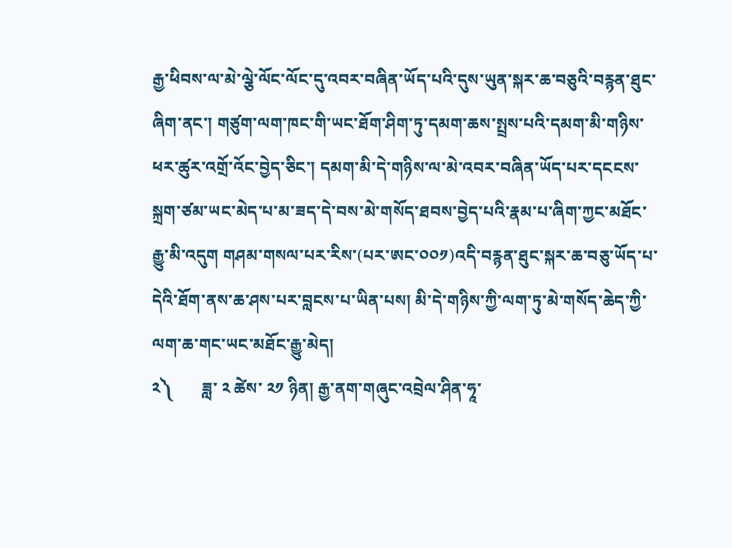རྒྱ་ཕིབས་ལ་མེ་ལྕེ་ལོང་ལོང་དུ་འབར་བཞིན་ཡོད་པའི་དུས་ཡུན་སྐར་ཆ་བཅུའི་བརྙན་ཐུང་ཞིག་ནང་། གཙུག་ལག་ཁང་གི་ཡང་ཐོག་ཤིག་ཏུ་དམག་ཆས་སྤྲས་པའི་དམག་མི་གཉིས་ཕར་ཚུར་འགྲོ་འོང་བྱེད་ཅིང་། དམག་མི་དེ་གཉིས་ལ་མེ་འབར་བཞིན་ཡོད་པར་དངངས་སྐྲག་ཙམ་ཡང་མེད་པ་མ་ཟད་དེ་བས་མེ་གསོད་ཐབས་བྱེད་པའི་རྣམ་པ་ཞིག་ཀྱང་མཐོང་རྒྱུ་མི་འདུག གཤམ་གསལ་པར་རིས་(པར་ཨང་༠༠༡)འདི་བརྙན་ཐུང་སྐར་ཆ་བཅུ་ཡོད་པ་དེའི་ཐོག་ནས་ཆ་ཤས་པར་བླངས་པ་ཡིན་པས། མི་དེ་གཉིས་ཀྱི་ལག་ཏུ་མེ་གསོད་ཆེད་ཀྱི་ལག་ཆ་གང་ཡང་མཐོང་རྒྱུ་མེད།
༢༽       ཟླ་ ༢ ཚེས་ ༢༡ ཉིན། རྒྱ་ནག་གཞུང་འབྲེལ་ཤིན་ཧཱ་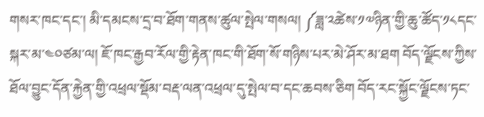གསར་ཁང་དང་། མི་དམངས་དྲ་བ་ཐོག་གནས་ཚུལ་སྤེལ་གསལ། ༼ཟླ་༢ཚེས་༡༧ཉིན་གྱི་ཆུ་ཚོད་༡༨དང་སྐར་མ་༤༠ཙམ་ལ། ཇོ་ཁང་རྒྱབ་རོལ་གྱི་རྟེན་ཁང་གི་ཐོག་སོ་གཉིས་པར་མེ་ཤོར་མ་ཐག བོད་ལྗོངས་ཀྱིས་ཐོལ་བྱུང་དོན་རྐྱེན་གྱི་འཕྲལ་སྡོམ་བརྡ་ལན་འཕྲལ་དུ་སྤེལ་བ་དང་ཆབས་ཅིག བོད་རང་སྐྱོང་ལྗོངས་ཏང་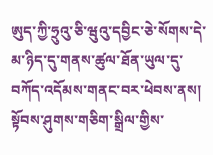ཨུད་ཀྱི་ཧྲུའུ་ཅི་ཝུའུ་དབྱིང་ཅེ་སོགས་དེ་མ་ཉིད་དུ་གནས་ཚུལ་ཐོན་ཡུལ་དུ་བཀོད་འདོམས་གནང་བར་ཕེབས་ནས། སྟོབས་ཤུགས་གཅིག་སྒྲིལ་གྱིས་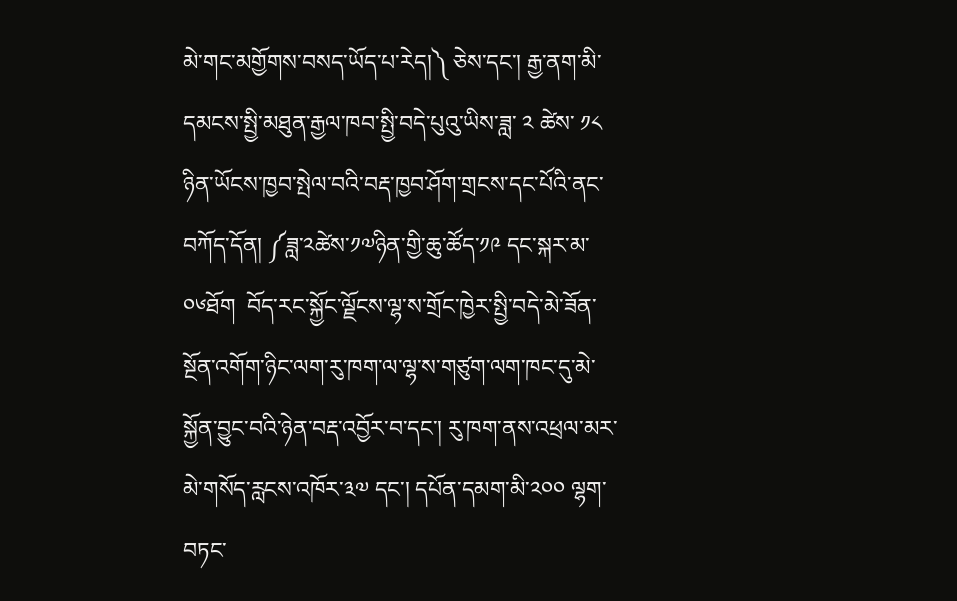མེ་གང་མགྱོགས་བསད་ཡོད་པ་རེད།༽ ཅེས་དང་། རྒྱ་ནག་མི་དམངས་སྤྱི་མཐུན་རྒྱལ་ཁབ་སྤྱི་བདེ་པུའུ་ཡིས་ཟླ་ ༢ ཚེས་ ༡༨ ཉིན་ཡོངས་ཁྱབ་སྤེལ་བའི་བརྡ་ཁྱབ་ཤོག་གྲངས་དང་པོའི་ནང་བཀོད་དོན། ༼ཟླ་༢ཚེས་༡༧ཉིན་གྱི་ཆུ་ཚོད་༡༩ དང་སྐར་མ་༠༦ཐོག  བོད་རང་སྐྱོང་ལྗོངས་ལྷ་ས་གྲོང་ཁྱེར་སྤྱི་བདེ་མེ་ཟོན་སྔོན་འགོག་ཉིང་ལག་རུ་ཁག་ལ་ལྷ་ས་གཙུག་ལག་ཁང་དུ་མེ་སྐྱོན་བྱུང་བའི་ཉེན་བརྡ་འབྱོར་བ་དང་། རུ་ཁག་ནས་འཕྲལ་མར་མེ་གསོད་རླངས་འཁོར་༣༧ དང་། དཔོན་དམག་མི་༢༠༠ ལྷག་བཏང་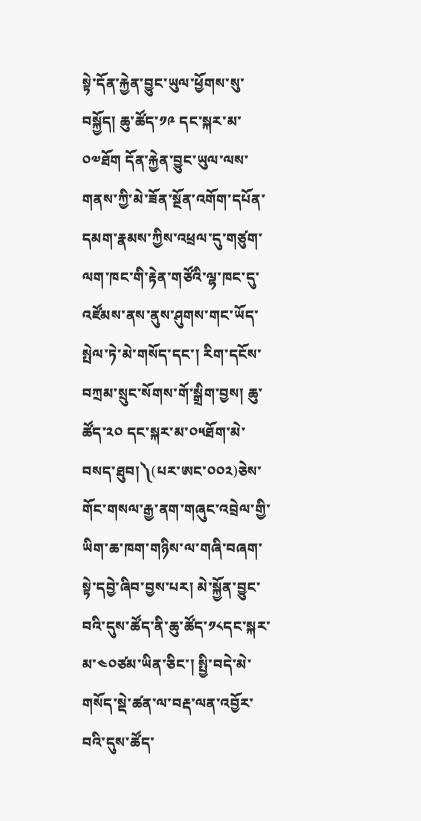སྟེ་དོན་རྐྱེན་བྱུང་ཡུལ་ཕྱོགས་སུ་བསྐྱོད། ཆུ་ཚོད་༡༩ དང་སྐར་མ་༠༧ཐོག དོན་རྐྱེན་བྱུང་ཡུལ་ལས་གནས་ཀྱི་མེ་ཟོན་སྔོན་འགོག་དཔོན་དམག་རྣམས་ཀྱིས་འཕྲལ་དུ་གཙུག་ལག་ཁང་གི་རྟེན་གཙོའི་ལྷ་ཁང་དུ་འཛོམས་ནས་ནུས་ཤུགས་གང་ཡོད་སྤེལ་ཏེ་མེ་གསོད་དང་། རིག་དངོས་བཀྲམ་སྲུང་སོགས་གོ་སྒྲིག་བྱས། ཆུ་ཚོད་༢༠ དང་སྐར་མ་༠༥ཐོག་མེ་བསད་ཐུབ།༽(པར་ཨང་༠༠༢)ཅེས་གོང་གསལ་རྒྱ་ནག་གཞུང་འབྲེལ་གྱི་ཡིག་ཆ་ཁག་གཉིས་ལ་གཞི་བཞག་སྟེ་དབྱེ་ཞིབ་བྱས་པར། མེ་སྐྱོན་བྱུང་བའི་དུས་ཚོད་ནི་ཆུ་ཚོད་༡༨དང་སྐར་མ་༤༠ཙམ་ཡིན་ཅིང་། སྤྱི་བདེ་མེ་གསོད་སྡེ་ཚན་ལ་བརྡ་ལན་འབྱོར་བའི་དུས་ཚོད་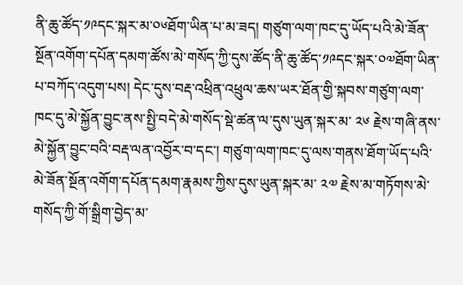ནི་ཆུ་ཚོད་༡༩དང་སྐར་མ་༠༦ཐོག་ཡིན་པ་མ་ཟད། གཙུག་ལག་ཁང་དུ་ཡོད་པའི་མེ་ཟོན་སྔོན་འགོག་དཔོན་དམག་ཚོས་མེ་གསོད་ཀྱི་དུས་ཚོད་ནི་ཆུ་ཚོད་༡༩དང་སྐར་༠༧ཐོག་ཡིན་པ་བཀོད་འདུག་པས། དེང་དུས་བརྡ་འཕྲིན་འཕྲུལ་ཆས་ཡར་ཐོན་གྱི་སྐབས་གཙུག་ལག་ཁང་དུ་མེ་སྐྱོན་བྱུང་ནས་སྤྱི་བདེ་མེ་གསོད་སྡེ་ཚན་ལ་དུས་ཡུན་སྐར་མ་ ༢༦ རྗེས་གཞི་ནས་མེ་སྐྱོན་བྱུང་བའི་བརྡ་ལན་འབྱོར་བ་དང་། གཙུག་ལག་ཁང་དུ་ལས་གནས་ཐོག་ཡོད་པའི་མེ་ཟོན་སྔོན་འགོག་དཔོན་དམག་རྣམས་ཀྱིས་དུས་ཡུན་སྐར་མ་ ༢༧ རྗེས་མ་གཏོགས་མེ་གསོད་ཀྱི་གོ་སྒྲིག་བྱེད་མ་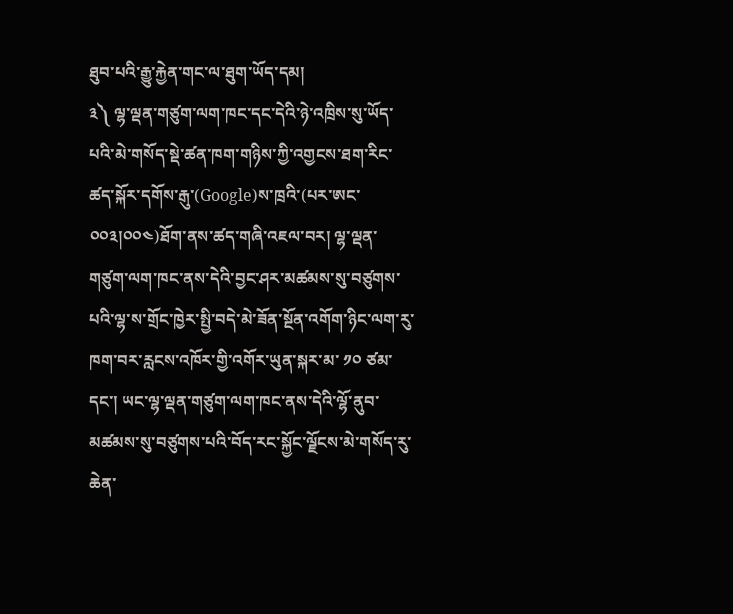ཐུབ་པའི་རྒྱུ་རྐྱེན་གང་ལ་ཐུག་ཡོད་དམ།
༣༽ ལྷ་ལྡན་གཙུག་ལག་ཁང་དང་དེའི་ཉེ་འཁྲིས་སུ་ཡོད་པའི་མེ་གསོད་སྡེ་ཚན་ཁག་གཉིས་ཀྱི་འགྱངས་ཐག་རིང་ཚད་སྐོར་དགོས་རྒུ་(Google)ས་ཁྲའི་(པར་ཨང་༠༠༣།༠༠༤)ཐོག་ནས་ཚད་གཞི་འཇལ་བར། ལྷ་ལྡན་གཙུག་ལག་ཁང་ནས་དེའི་བྱང་ཤར་མཚམས་སུ་བཙུགས་པའི་ལྷ་ས་གྲོང་ཁྱེར་སྤྱི་བདེ་མེ་ཟོན་སྔོན་འགོག་ཉིང་ལག་རུ་ཁག་བར་རླངས་འཁོར་གྱི་འགོར་ཡུན་སྐར་མ་ ༡༠ ཙམ་དང་། ཡང་ལྷ་ལྡན་གཙུག་ལག་ཁང་ནས་དེའི་ལྷོ་ནུབ་མཚམས་སུ་བཙུགས་པའི་བོད་རང་སྐྱོང་ལྗོངས་མེ་གསོད་རུ་ཆེན་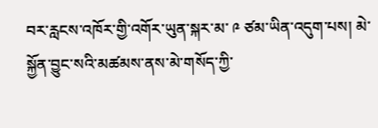བར་རླངས་འཁོར་གྱི་འགོར་ཡུན་སྐར་མ་ ༩ ཙམ་ཡིན་འདུག་པས། མེ་སྐྱོན་བྱུང་སའི་མཚམས་ནས་མེ་གསོད་ཀྱི་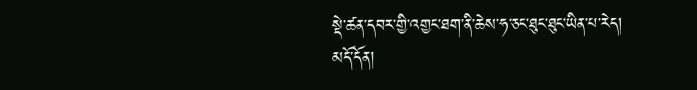སྡེ་ཚན་དབར་གྱི་འགྱང་ཐག་ནི་ཆེས་ཧ་ཅང་ཐུང་ཐུང་ཡིན་པ་རེད།
མདོ་དོན།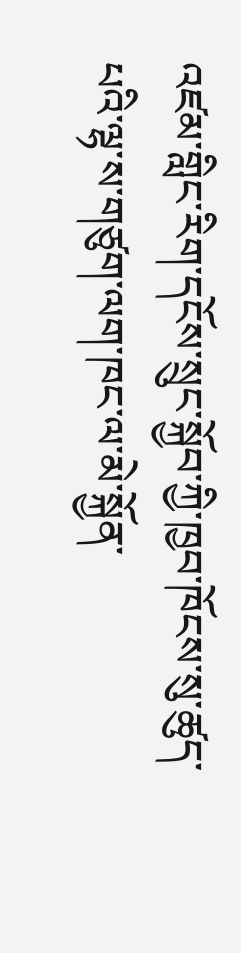འཛམ་གླིང་རིག་དངོས་སྲུང་སྐྱོབ་ཀྱི་ཁྱབ་ཁོངས་སུ་ཚུད་པའི་ལྷ་ས་གཙུག་ལག་ཁང་ལ་མེ་སྐྱོན་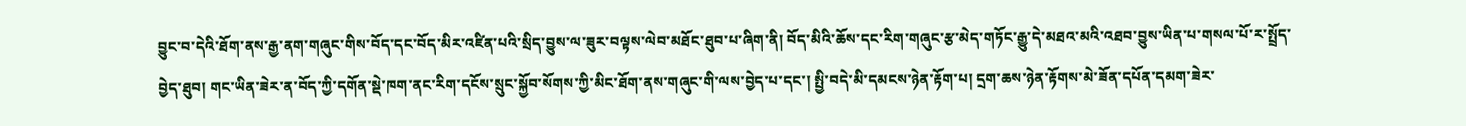བྱུང་བ་དེའི་ཐོག་ནས་རྒྱ་ནག་གཞུང་གིས་བོད་དང་བོད་མིར་འཛིན་པའི་སྲིད་བྱུས་ལ་ཟུར་བལྟས་ལེབ་མཐོང་ཐུབ་པ་ཞིག་ནི། བོད་མིའི་ཆོས་དང་རིག་གཞུང་རྩ་མེད་གཏོང་རྒྱུ་དེ་མཐའ་མའི་འཐབ་བྱུས་ཡིན་པ་གསལ་པོ་ར་སྤྲོད་བྱེད་ཐུབ། གང་ཡིན་ཟེར་ན་བོད་ཀྱི་དགོན་སྡེ་ཁག་ནང་རིག་དངོས་སྲུང་སྐྱོབ་སོགས་ཀྱི་མིང་ཐོག་ནས་གཞུང་གི་ལས་བྱེད་པ་དང་། སྤྱི་བདེ་མི་དམངས་ཉེན་རྟོག་པ། དྲག་ཆས་ཉེན་རྟོགས་མེ་ཟོན་དཔོན་དམག་ཟེར་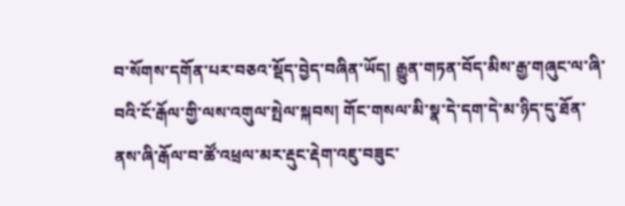བ་སོགས་དགོན་པར་བཅའ་སྡོད་བྱེད་བཞིན་ཡོད། རྒྱུན་གཏན་བོད་མིས་རྒྱ་གཞུང་ལ་ཞི་བའི་ངོ་རྒོལ་གྱི་ལས་འགུལ་སྤེལ་སྐབས། གོང་གསལ་མི་སྣ་དེ་དག་དེ་མ་ཉིད་དུ་ཐོན་ནས་ཞི་རྒོལ་བ་ཚོ་འཕྲལ་མར་རྡུང་རྡེག་འཇུ་བཟུང་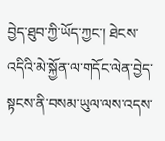བྱེད་ཐུབ་ཀྱི་ཡོད་ཀྱང་། ཐེངས་འདིའི་མེ་སྐྱོན་ལ་གདོང་ལེན་བྱེད་སྟངས་ནི་བསམ་ཡུལ་ལས་འདས་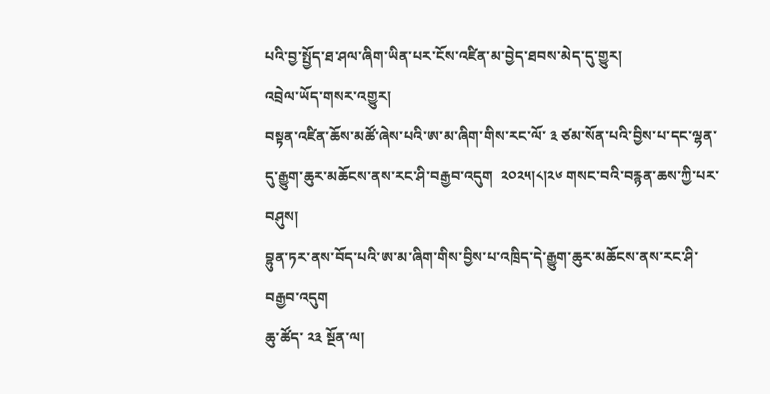པའི་བྱ་སྤྱོད་ཐ་ཤལ་ཞིག་ཡིན་པར་ངོས་འཛིན་མ་བྱེད་ཐབས་མེད་དུ་གྱུར།
འབྲེལ་ཡོད་གསར་འགྱུར།
བསྟན་འཛིན་ཆོས་མཚོ་ཞེས་པའི་ཨ་མ་ཞིག་གིས་རང་ལོ་ ༣ ཙམ་སོན་པའི་བྱིས་པ་དང་ལྷན་དུ་རྒྱུག་ཆུར་མཆོངས་ནས་རང་ཤི་བརྒྱབ་འདུག  ༢༠༢༥།༨།༢༦ གསང་བའི་བརྙན་ཆས་ཀྱི་པར་བཤུས།
བྷུན་ཏར་ནས་བོད་པའི་ཨ་མ་ཞིག་གིས་བྱིས་པ་འཁྲིད་དེ་རྒྱུག་ཆུར་མཆོངས་ནས་རང་ཤི་བརྒྱབ་འདུག
ཆུ་ཚོད་ ༢༣ སྔོན་ལ།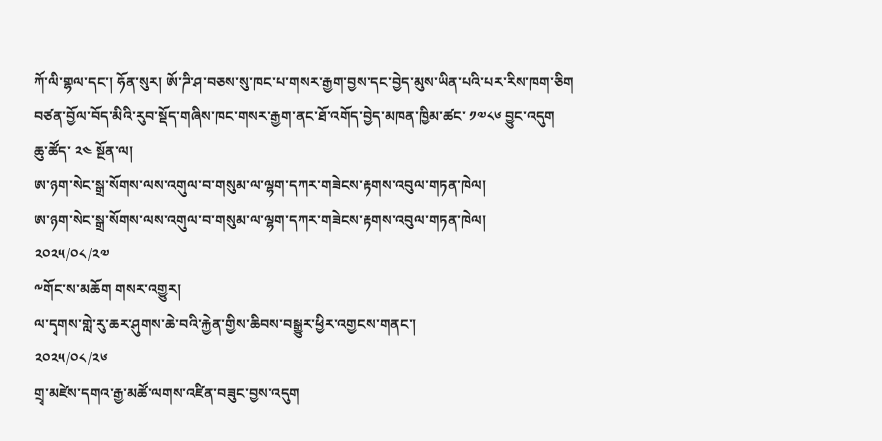ཀོ་ལི་གྷལ་དང་། ཧོན་སུར། ཨོ་ཌི་ཤ་བཅས་སུ་ཁང་པ་གསར་རྒྱག་བྱས་དང་བྱེད་མུས་ཡིན་པའི་པར་རིས་ཁག་ཅིག
བཙན་བྱོལ་བོད་མིའི་རུབ་སྡོད་གཞིས་ཁང་གསར་རྒྱག་ནང་ཐོ་འགོད་བྱེད་མཁན་ཁྱིམ་ཚང་ ༡༧༨༦ བྱུང་འདུག
ཆུ་ཚོད་ ༢༤ སྔོན་ལ།
ཨ་ཉག་སེང་སྒྲ་སོགས་ལས་འགུལ་བ་གསུམ་ལ་ལྷག་དཀར་གཟེངས་རྟགས་འབུལ་གཏན་ཁེལ།
ཨ་ཉག་སེང་སྒྲ་སོགས་ལས་འགུལ་བ་གསུམ་ལ་ལྷག་དཀར་གཟེངས་རྟགས་འབུལ་གཏན་ཁེལ།
༢༠༢༥/༠༨/༢༧
༸གོང་ས་མཆོག གསར་འགྱུར།
ལ་དྭགས་གླེ་རུ་ཆར་ཤུགས་ཆེ་བའི་རྐྱེན་གྱིས་ཆིབས་བསྒྱུར་ཕྱིར་འགྱངས་གནང་།
༢༠༢༥/༠༨/༢༦
གྲྭ་མཛེས་དགའ་རྒྱ་མཚོ་ལགས་འཛིན་བཟུང་བྱས་འདུག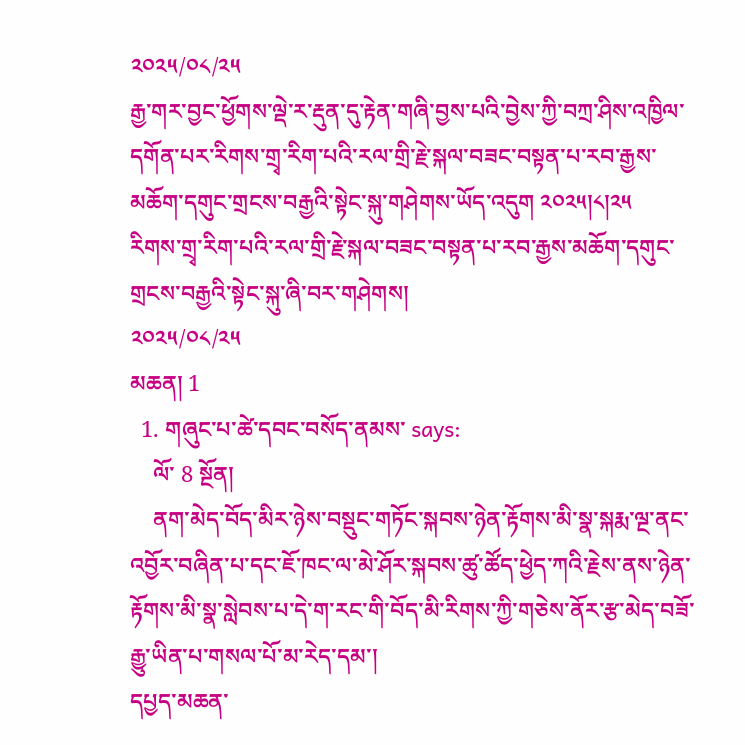༢༠༢༥/༠༨/༢༥
རྒྱ་གར་བྱང་ཕྱོགས་ལྡེ་ར་རྡུན་དུ་རྟེན་གཞི་བྱས་པའི་བྱེས་ཀྱི་བཀྲ་ཤིས་འཁྱིལ་དགོན་པར་རིགས་གྲྭ་རིག་པའི་རལ་གྲི་རྗེ་སྐལ་བཟང་བསྟན་པ་རབ་རྒྱས་མཆོག་དགུང་གྲངས་བརྒྱའི་སྟེང་སྐུ་གཤེགས་ཡོད་འདུག ༢༠༢༥།༨།༢༥
རིགས་གྲྭ་རིག་པའི་རལ་གྲི་རྗེ་སྐལ་བཟང་བསྟན་པ་རབ་རྒྱས་མཆོག་དགུང་གྲངས་བརྒྱའི་སྟེང་སྐུ་ཞི་བར་གཤེགས།
༢༠༢༥/༠༨/༢༥
མཆན། 1
  1. གཞུང་པ་ཚེ་དབང་བསོད་ནམས་ says:
    ལོ་ 8 སྔོན།
    ནག་མེད་བོད་མིར་ཉེས་བསྡུང་གཏོང་སྐབས་ཉེན་རྟོགས་མི་སྣ་སྐརྨ་ལྔ་ནང་འབྱོར་བཞིན་པ་དང་ཇོ་ཁང་ལ་མེ་ཤོར་སྐབས་ཚུ་ཚོད་ཕྱེད་ཀའི་རྗེས་ནས་ཉེན་རྟོགས་མི་སྣ་སླེབས་པ་དེ་ག་རང་གི་བོད་མི་རིགས་ཀྱི་གཅེས་ནོར་རྩ་མེད་བཟོ་རྒྱུ་ཡིན་པ་གསལ་པོ་མ་རེད་དམ་།
དཔྱད་མཆན་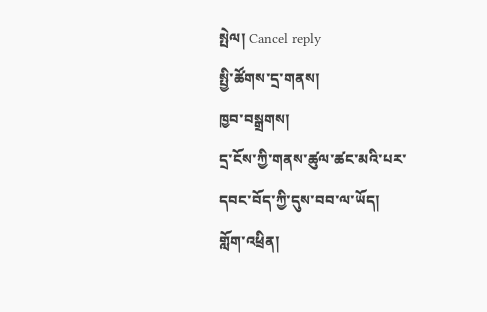སྤེལ། Cancel reply
སྤྱི་ཚོགས་དྲ་གནས།
ཁྱབ་བསྒྲགས།
དྲ་ངོས་ཀྱི་གནས་ཚུལ་ཚང་མའི་པར་དབང་བོད་ཀྱི་དུས་བབ་ལ་ཡོད།
གློག་འཕྲིན།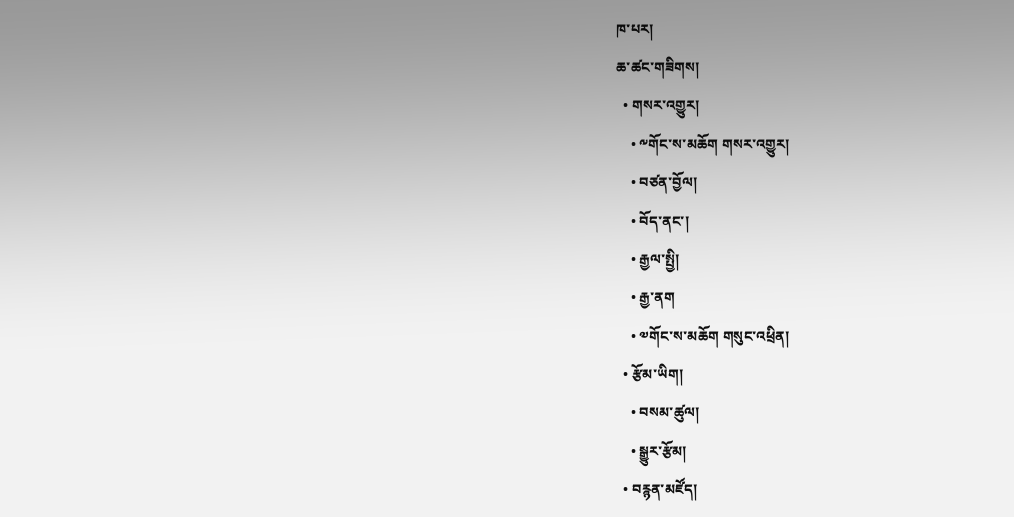ཁ་པར།
ཆ་ཚང་གཟིགས།
  • གསར་འགྱུར།
    • ༸གོང་ས་མཆོག གསར་འགྱུར།
    • བཙན་བྱོལ།
    • བོད་ནང་།
    • རྒྱལ་སྤྱི།
    • རྒྱ་ནག
    • ༧གོང་ས་མཆོག གསུང་འཕྲིན།
  • རྩོམ་ཡིག།
    • བསམ་ཚུལ།
    • སྒྱུར་རྩོམ།
  • བརྙན་མཛོད།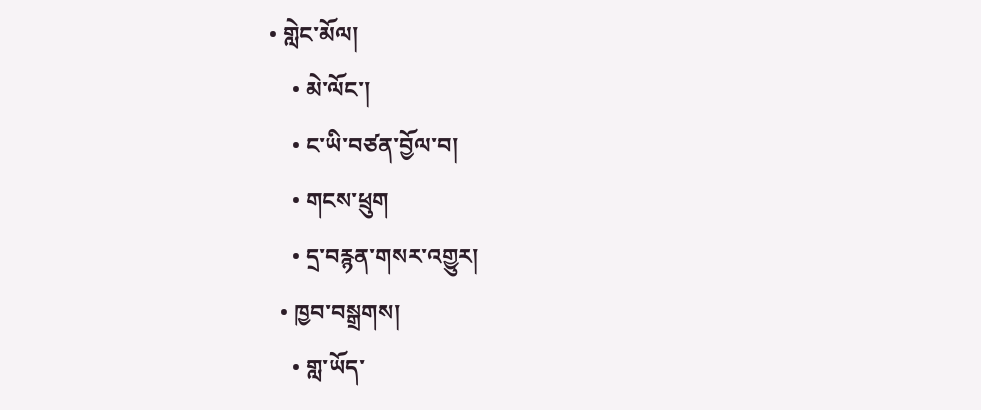• གླེང་མོལ།
    • མེ་ལོང་།
    • ང་ཡི་བཙན་བྱོལ་བ།
    • གངས་ཕྲུག
    • དྲ་བརྙན་གསར་འགྱུར།
  • ཁྱབ་བསྒྲགས།
    • གླ་ཡོད་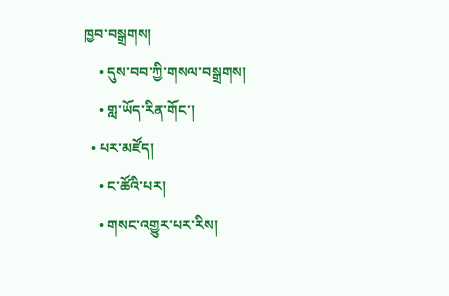ཁྱབ་བསྒྲགས།
    • དུས་བབ་ཀྱི་གསལ་བསྒྲགས།
    • གླ་ཡོད་རིན་གོང་།
  • པར་མཛོད།
    • ང་ཚོའི་པར།
    • གསང་འགྱུར་པར་རིས།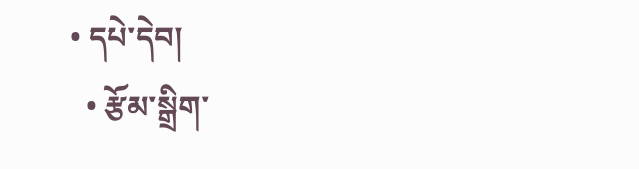• དཔེ་དེབ།
  • རྩོམ་སྒྲིག་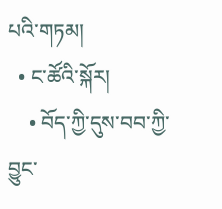པའི་གཏམ།
  • ང་ཚོའི་སྐོར།
    • བོད་ཀྱི་དུས་བབ་ཀྱི་བྱུང་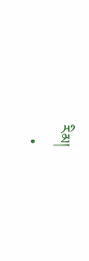རིམ།
    •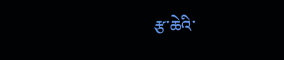རྩ་ཆེའི་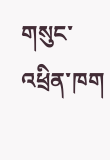གསུང་འཕྲིན་ཁག